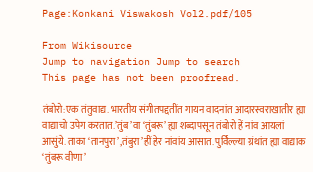Page:Konkani Viswakosh Vol2.pdf/105

From Wikisource
Jump to navigation Jump to search
This page has not been proofread.

तंबोरो:एक तंतुवाद्य. भारतीय संगीतपद्दतींत गायन वादनांत आदारस्वराखातीर ह्या वाद्याचो उपेग करतात.’तुंब’वा ‘तुंबरू’ ह्या शब्दापसून तंबोरो हें नांव आयलां आसुंये. ताका ‘तानपुरा’,तंबुरा’हीं हेर नांवांय आसात. पुर्विल्ल्या ग्रंथांत ह्या वाद्याक ‘तुंबरू वीणा’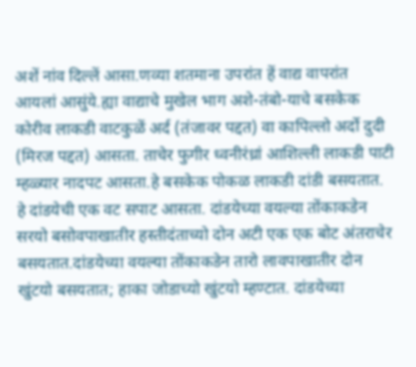अशें नांव दिल्लें आसा.णव्या शतमाना उपरांत हें वाद्य वापरांत आयलां आसुंये.ह्या वाद्याचे मुखेल भाग अशे-तंबो-याचे बसकेक कोरीव लाकडी वाटकुळें अर्द (तंजावर पद्दत) वा कापिल्लो अर्दो दुदी (मिरज पद्दत) आसता. ताचेर फुगीर ध्वनीरंध्रां आशिल्ली लाकडी पाटी म्हळ्यार नादपट आसता.हे बसकेक पोकळ लाकडी दांडी बसयतात. हे दांडयेची एक वट सपाट आसता. दांडयेच्या वयल्या तोंकाकडेन सरयो बसोवपाखातीर हस्तीदंताच्यो दोन अटी एक एक बोट अंतराचेर बसयतात.दांडयेच्या वयल्या तोंकाकडेन तारो लावपाखातीर दोन खुंटयो बसयतात; हाका जोडाच्यो खुंटयो म्हण्टात. दांडयेच्या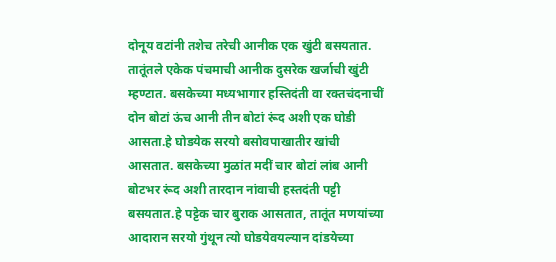दोनूय वटांनी तशेच तरेची आनीक एक खुंटी बसयतात. तातूंतले एकेक पंचमाची आनीक दुसरेक खर्जाची खुंटी म्हण्टात. बसकेच्या मध्यभागार हस्तिदंती वा रक्तचंदनाचीं दोन बोटां ऊंच आनी तीन बोटां रूंद अशी एक घोडी आसता.हे घोडयेक सरयो बसोवपाखातीर खांची आसतात. बसकेच्या मुळांत मदीं चार बोटां लांब आनी बोटभर रूंद अशी तारदान नांवाची हस्तदंती पट्टी बसयतात.हे पट्टेक चार बुराक आसतात, तातूंत मणयांच्या आदारान सरयो गुंथून त्यो घोडयेवयल्यान दांडयेच्या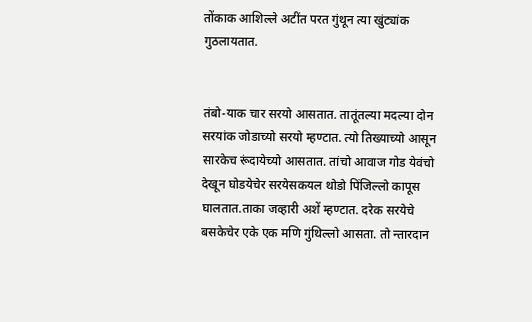तोंकाक आशिल्ले अटींत परत गुंथून त्या खुंट्यांक गुठलायतात.


तंबो-याक चार सरयो आसतात. तातूंतल्या मदल्या दोन सरयांक जोडाच्यो सरयो म्हण्टात. त्यो तिख्याच्यो आसून सारकेच रूंदायेच्यो आसतात. तांचो आवाज गोड येवंचो देखून घोडयेचेर सरयेसकयल थोडो पिंजिल्लो कापूस घालतात.ताका जव्हारी अशें म्हण्टात. दरेक सरयेचे बसकेचेर एके एक मणि गुंथिल्लो आसता. तो न्तारदान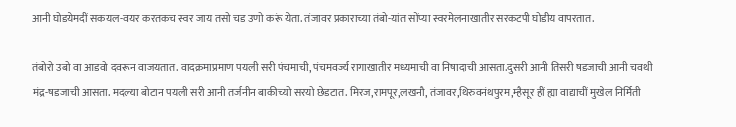आनी घोडयेमदीं सकयल-वयर करतकच स्वर जाय तसो चड उणो करूं येता. तंजावर प्रकाराच्या तंबो-यांत सोंप्या स्वरमेलनाखातीर सरकटपी घोडीय वापरतात.

तंबोरो उबो वा आडवो दवरून वाजयतात. वादक्रमाप्रमाण पयली सरी पंचमाची, पंचमवर्ज्य रागाखातीर मध्यमाची वा निषादाची आसता.दुसरी आनी तिसरी षडजाची आनी चवथी मंद्र-षडजाची आसता. मदल्या बोटान पयली सरी आनी तर्जनीन बाकीच्यो सरयो छेडटात. मिरज,रामपूर,लखनौ, तंजावर,थिरुवनंथपुरम,म्हैसूर हीं ह्या वाद्याचीं मुखेल निर्मिती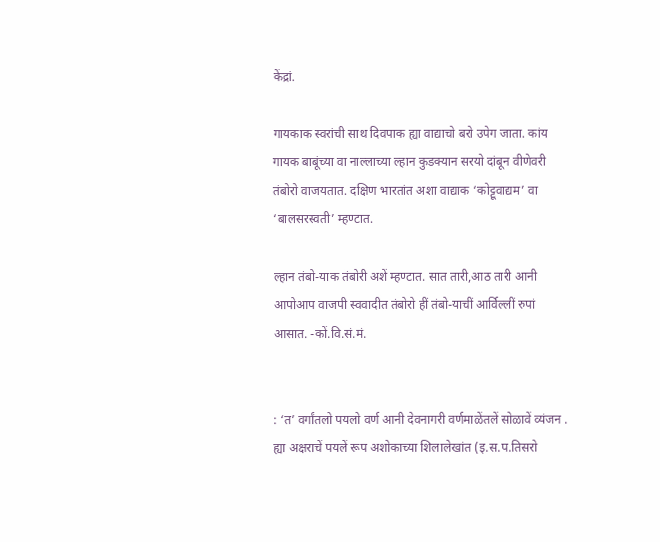केंद्रां.

गायकाक स्वरांची साथ दिवपाक ह्या वाद्याचो बरो उपेग जाता. कांय गायक बाबूंच्या वा नाल्लाच्या ल्हान कुडक्यान सरयो दांबून वीणेवरी तंबोरो वाजयतात. दक्षिण भारतांत अशा वाद्याक ‘कोट्टूवाद्यम’ वा ‘बालसरस्वती’ म्हण्टात.

ल्हान तंबो-याक तंबोरी अशें म्हण्टात. सात तारी,आठ तारी आनी आपोआप वाजपी स्ववादीत तंबोरो हीं तंबो-याचीं आर्विल्लीं रुपां आसात. -कों.वि.सं.मं.


: ‘त’ वर्गांतलो पयलो वर्ण आनी देवनागरी वर्णमाळेंतलें सोळावें व्यंजन . ह्या अक्षराचें पयलें रूप अशोकाच्या शिलालेखांत (इ.स.प.तिसरो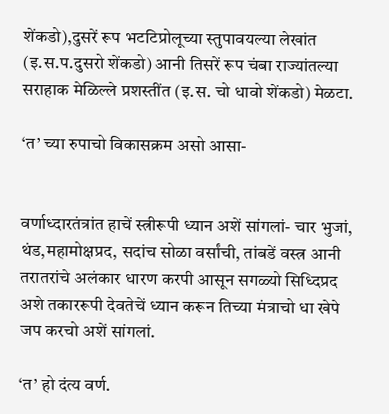शेंकडो),दुसरें रूप भटटिप्रोलूच्या स्तुपावयल्या लेखांत (इ.स.प.दुसरो शेंकडो) आनी तिसरें रूप चंबा राज्यांतल्या सराहाक मेळिल्ले प्रशस्तींत (इ.स. चो धावो शेंकडो) मेळटा.

‘त’ च्या रुपाचो विकासक्रम असो आसा-


वर्णाध्दारतंत्रांत हाचें स्त्रीरूपी ध्यान अशें सांगलां- चार भुजां, थंड,महामोक्षप्रद, सदांच सोळा वर्सांची, तांबडें वस्त्र आनी तरातरांचे अलंकार धारण करपी आसून सगळ्यो सिध्दिप्रद अशे तकाररूपी देवतेचें ध्यान करून तिच्या मंत्राचो धा खेपे जप करचो अशें सांगलां.

‘त’ हो दंत्य वर्ण.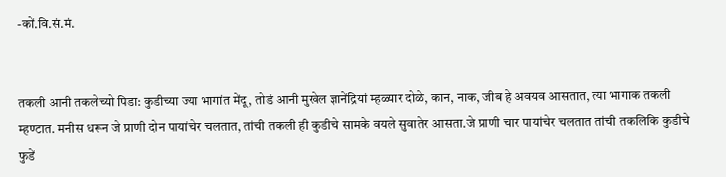-कों.वि.सं.मं.


तकली आनी तकलेच्यो पिडा: कुडीच्या ज्या भागांत मेंदू, तोडं आनी मुखेल ज्ञानेंद्रियां म्हळ्यार दोळे, कान, नाक, जीब हे अवयव आसतात, त्या भागाक तकली म्हण्टात. मनीस धरून जे प्राणी दोन पायांचेर चलतात, तांची तकली ही कुडीचे सामके वयले सुवातेर आसता.जे प्राणी चार पायांचेर चलतात तांची तकलिकि कुडीचे फुडें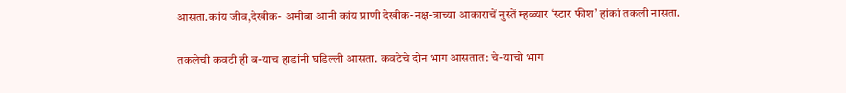आसता.कांय जीव,देखीक- अमीबा आनी कांय प्राणी देखीक-नक्ष-त्राच्या आकाराचें नुस्तें म्हळ्यार ‘स्टार फीश’ हांकां तकली नासता.

तकलेची कवटी ही ब-याच हाडांनी घडिल्ली आसता. कवटेचे दोन भाग आसतात: चे-याचो भाग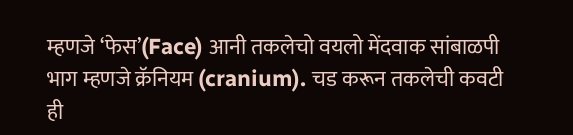म्हणजे ‘फेस’(Face) आनी तकलेचो वयलो मेंदवाक सांबाळपी भाग म्हणजे क्रॅनियम (cranium). चड करून तकलेची कवटी ही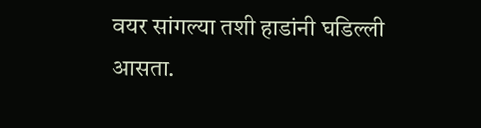वयर सांगल्या तशी हाडांनी घडिल्ली आसता.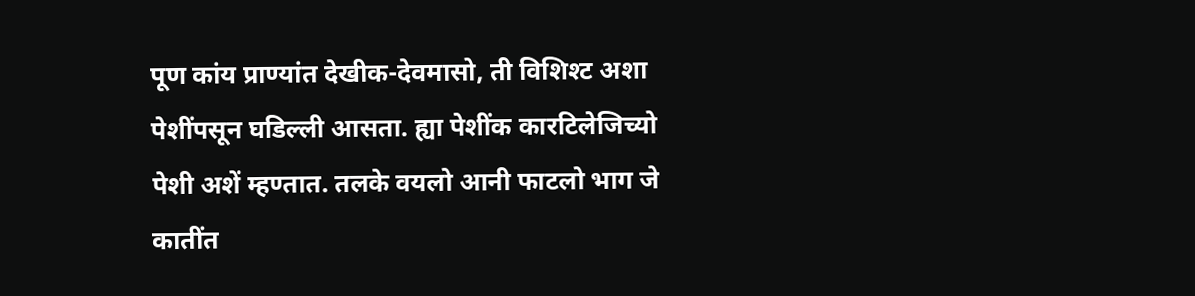पूण कांय प्राण्यांत देखीक-देवमासो, ती विशिश्ट अशा पेशींपसून घडिल्ली आसता. ह्या पेशींक कारटिलेजिच्यो पेशी अशें म्हण्तात. तलके वयलो आनी फाटलो भाग जे कातींत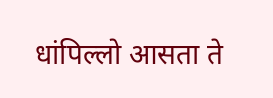धांपिल्लो आसता ते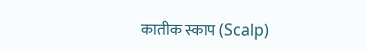कातीक स्काप (Scalp)